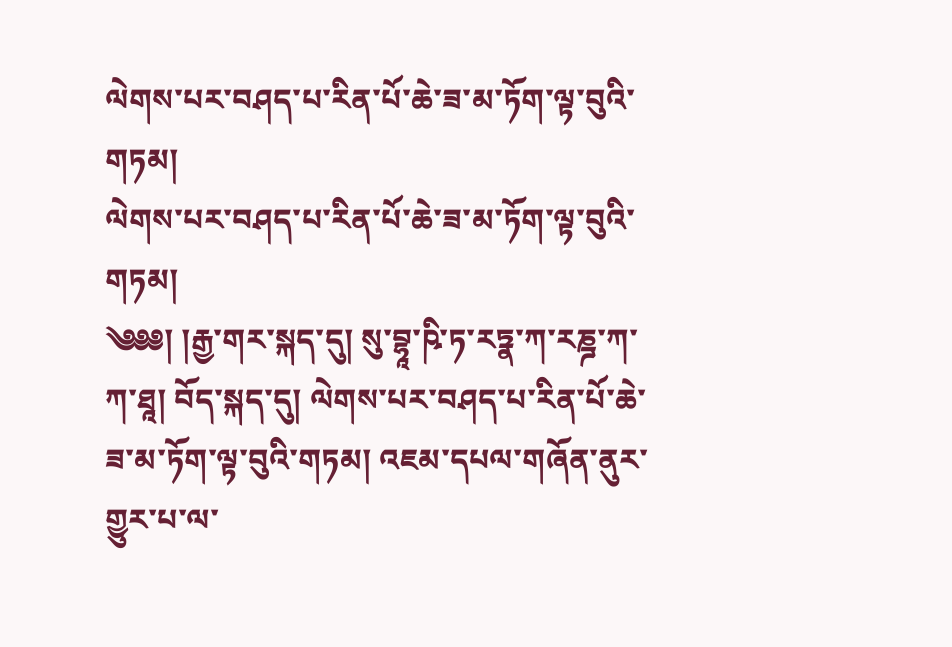ལེགས་པར་བཤད་པ་རིན་པོ་ཆེ་ཟ་མ་ཏོག་ལྟ་བུའི་གཏམ།
ལེགས་པར་བཤད་པ་རིན་པོ་ཆེ་ཟ་མ་ཏོག་ལྟ་བུའི་གཏམ།
༄༅༅། །རྒྱ་གར་སྐད་དུ། སུ་བྷཱ་ཥི་ཏ་རཏྣ་ཀ་རཎྜ་ཀ་ཀ་ཐཱ། བོད་སྐད་དུ། ལེགས་པར་བཤད་པ་རིན་པོ་ཆེ་ཟ་མ་ཏོག་ལྟ་བུའི་གཏམ། འཇམ་དཔལ་གཞོན་ནུར་གྱུར་པ་ལ་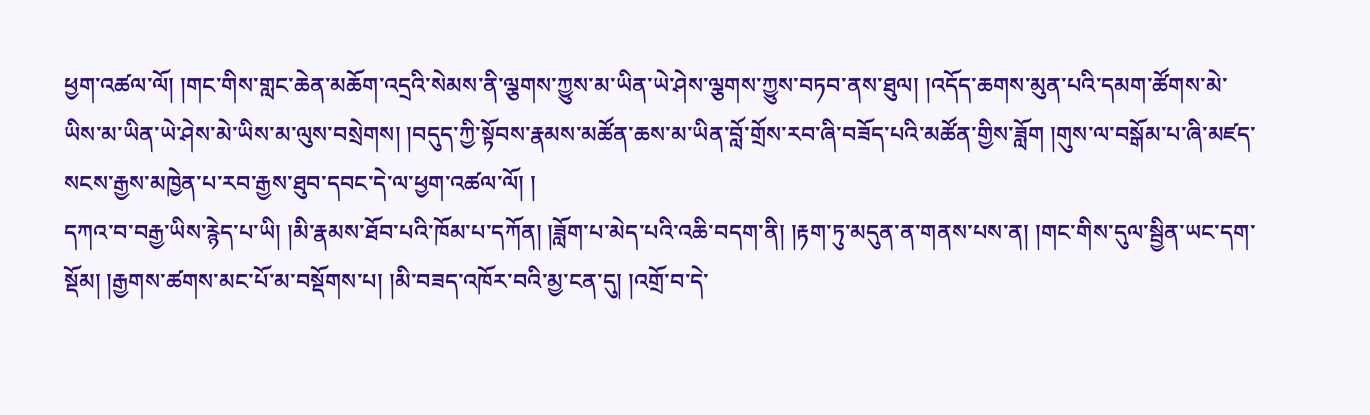ཕྱག་འཚལ་ལོ། །གང་གིས་གླང་ཆེན་མཆོག་འདྲའི་སེམས་ནི་ལྕགས་ཀྱུས་མ་ཡིན་ཡེ་ཤེས་ལྕགས་ཀྱུས་བཏབ་ནས་ཐུལ། །འདོད་ཆགས་མུན་པའི་དམག་ཚོགས་མེ་ཡིས་མ་ཡིན་ཡེ་ཤེས་མེ་ཡིས་མ་ལུས་བསྲེགས། །བདུད་ཀྱི་སྟོབས་རྣམས་མཚོན་ཆས་མ་ཡིན་བློ་གྲོས་རབ་ཞི་བཟོད་པའི་མཚོན་གྱིས་ཟློག །གུས་ལ་བསྒོམ་པ་ཞི་མཛད་སངས་རྒྱས་མཁྱེན་པ་རབ་རྒྱས་ཐུབ་དབང་དེ་ལ་ཕྱག་འཚལ་ལོ། །
དཀའ་བ་བརྒྱ་ཡིས་རྙེད་པ་ཡི། །མི་རྣམས་ཐོབ་པའི་ཁོམ་པ་དཀོན། །ཟློག་པ་མེད་པའི་འཆི་བདག་ནི། །རྟག་ཏུ་མདུན་ན་གནས་པས་ན། །གང་གིས་དུལ་སྦྱིན་ཡང་དག་སྡོམ། །རྒྱགས་ཚགས་མང་པོ་མ་བསྡོགས་པ། །མི་བཟད་འཁོར་བའི་མྱ་ངན་དུ། །འགྲོ་བ་དེ་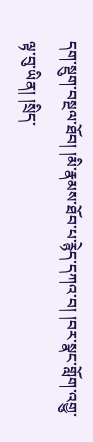དག་སྡུག་བསྔལ་ཐོབ། །མི་རྣམས་ཐོབ་པ་རྙེད་དཀའ་བ། །བར་སྣང་གློག་འགྱུ་ལྟ་བུ་ཡིན། །སྲིད་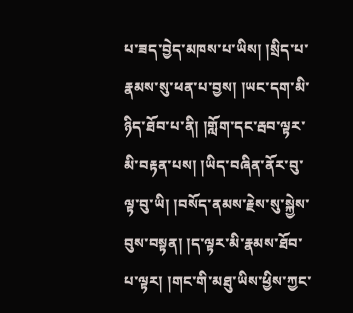པ་ཟད་བྱེད་མཁས་པ་ཡིས། །སྲིད་པ་རྣམས་སུ་ཕན་པ་བྱས། །ཡང་དག་མི་ཉིད་ཐོབ་པ་ནི། །གློག་དང་རྦབ་ལྟར་མི་བརྟན་པས། །ཡིད་བཞིན་ནོར་བུ་ལྟ་བུ་ཡི། །བསོད་ནམས་རྗེས་སུ་སྐྱེས་བུས་བསྟན། །ད་ལྟར་མི་རྣམས་ཐོབ་པ་ལྟར། །གང་གི་མཐུ་ཡིས་ཕྱིས་ཀྱང་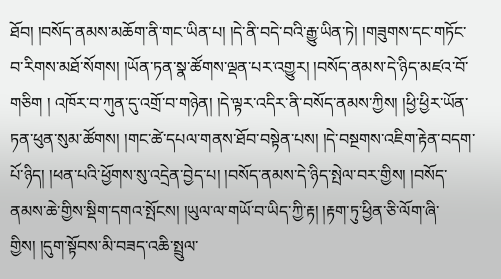ཐོབ། །བསོད་ནམས་མཆོག་ནི་གང་ཡིན་པ། །དེ་ནི་བདེ་བའི་རྒྱུ་ཡིན་ཏེ། །གཟུགས་དང་གཏོང་བ་རིགས་མཐོ་སོགས། །ཡོན་ཏན་སྣ་ཚོགས་ལྡན་པར་འགྱུར། །བསོད་ནམས་དེ་ཉིད་མཛའ་བོ་གཅིག ། འཁོར་བ་ཀུན་དུ་འགྲོ་བ་གཉེན། །དེ་ལྟར་འདིར་ནི་བསོད་ནམས་ཀྱིས། །ཕྱི་ཕྱིར་ཡོན་ཏན་ཕུན་སུམ་ཚོགས། །གང་ཚེ་དཔལ་གནས་ཐོབ་བསྟེན་པས། །དེ་བསྔགས་འཇིག་རྟེན་བདག་པོ་ཉིད། །ཕན་པའི་ཕྱོགས་སུ་འདྲེན་བྱེད་པ། །བསོད་ནམས་དེ་ཉིད་སྤེལ་བར་གྱིས། །བསོད་ནམས་ཆེ་གྱིས་སྡིག་དགའ་སྤོངས། །ཡུལ་ལ་གཡོ་བ་ཡིད་ཀྱི་རྟ། །རྟག་ཏུ་ཕྱིན་ཅི་ལོག་ཞི་གྱིས། །དུག་སྟོབས་མི་བཟད་འཆི་སྤྲུལ་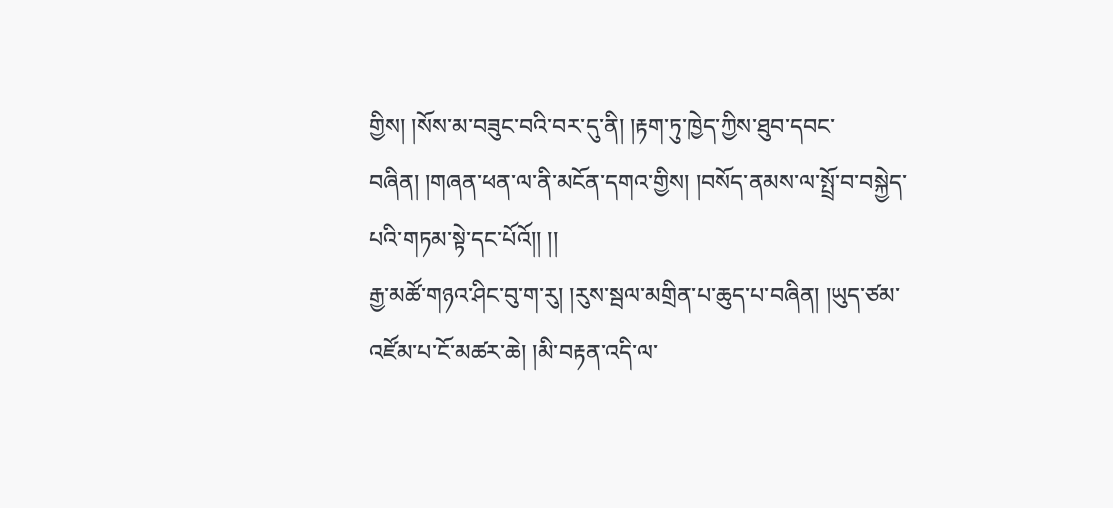གྱིས། །སོས་མ་བཟུང་བའི་བར་དུ་ནི། །རྟག་ཏུ་ཁྱེད་ཀྱིས་ཐུབ་དབང་བཞིན། །གཞན་ཕན་ལ་ནི་མངོན་དགའ་གྱིས། །བསོད་ནམས་ལ་སྤྲོ་བ་བསྐྱེད་པའི་གཏམ་སྟེ་དང་པོའོ།། །།
རྒྱ་མཚོ་གཉའ་ཤིང་བུ་ག་རུ། །རུས་སྦལ་མགྲིན་པ་ཆུད་པ་བཞིན། །ཡུད་ཙམ་འཛོམ་པ་ངོ་མཚར་ཆེ། །མི་བརྟན་འདི་ལ་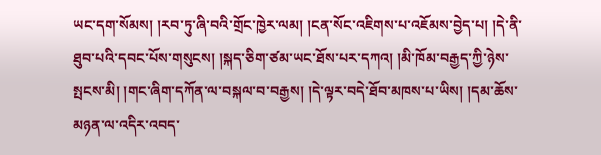ཡང་དག་སོམས། །རབ་ཏུ་ཞི་བའི་གྲོང་ཁྱེར་ལམ། །ངན་སོང་འཇིགས་པ་འཇོམས་བྱེད་པ། །དེ་ནི་ཐུབ་པའི་དབང་པོས་གསུངས། །སྐད་ཅིག་ཙམ་ཡང་ཐོས་པར་དཀའ། །མི་ཁོམ་བརྒྱད་ཀྱི་ཉེས་སྤངས་མི། །གང་ཞིག་དཀོན་ལ་བསྐལ་བ་བརྒྱས། །དེ་ལྟར་བདེ་ཐོབ་མཁས་པ་ཡིས། །དམ་ཆོས་མཉན་ལ་འདིར་འབད་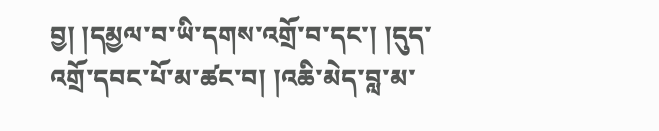བྱ། །དམྱལ་བ་ཡི་དགས་འགྲོ་བ་དང་། །དུད་འགྲོ་དབང་པོ་མ་ཚང་བ། །འཆི་མེད་བླ་མ་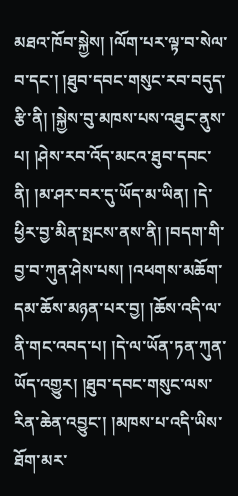མཐའ་ཁོབ་སྐྱེས། །ལོག་པར་ལྟ་བ་སེལ་བ་དང་། །ཐུབ་དབང་གསུང་རབ་བདུད་རྩི་ནི། །སྐྱེས་བུ་མཁས་པས་འཐུང་ནུས་པ། །ཤེས་རབ་འོད་མངའ་ཐུབ་དབང་ནི། །མ་ཤར་བར་དུ་ཡོད་མ་ཡིན། །དེ་ཕྱིར་བྱ་མིན་སྤངས་ནས་ནི། །བདག་གི་བྱ་བ་ཀུན་ཤེས་པས། །འཕགས་མཆོག་དམ་ཆོས་མཉན་པར་བྱ། །ཆོས་འདི་ལ་ནི་གང་འབད་པ། །དེ་ལ་ཡོན་ཏན་ཀུན་ཡོད་འགྱུར། །ཐུབ་དབང་གསུང་ལས་རིན་ཆེན་འབྱུང་། །མཁས་པ་འདི་ཡིས་ཐོག་མར་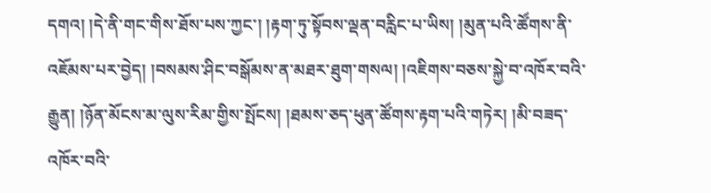དགའ། །དེ་ནི་གང་གིས་ཐོས་པས་ཀྱང་། །རྟག་ཏུ་སྟོབས་ལྡན་བརླིང་པ་ཡིས། །མུན་པའི་ཚོགས་ནི་འཇོམས་པར་བྱེད། །བསམས་ཤིང་བསྒོམས་ན་མཐར་ཐུག་གསལ། །འཇིགས་བཅས་སྐྱེ་བ་འཁོར་བའི་རྒྱུན། །ཉོན་མོངས་མ་ལུས་རིམ་གྱིས་སྤོངས། །ཐམས་ཅད་ཕུན་ཚོགས་རྟག་པའི་གཏེར། །མི་བཟད་འཁོར་བའི་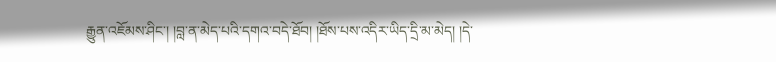རྒྱུན་འཇོམས་ཤིང་། །བླ་ན་མེད་པའི་དགའ་བདེ་ཐོབ། །ཐོས་པས་འདིར་ཡིད་དྲི་མ་མེད། །དེ་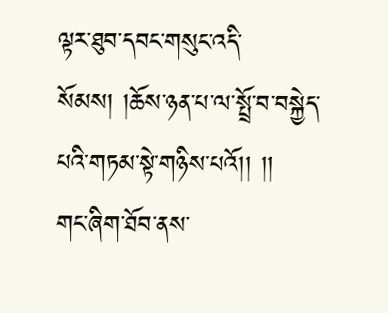ལྟར་ཐུབ་དབང་གསུང་འདི་སོམས། །ཆོས་ཉན་པ་ལ་སྤྲོ་བ་བསྐྱེད་པའི་གཏམ་སྟེ་གཉིས་པའོ།། །།
གང་ཞིག་ཐོབ་ནས་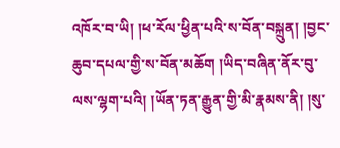འཁོར་བ་ཡི། །ཕ་རོལ་ཕྱིན་པའི་ས་བོན་བསྐྲུན། །བྱང་ཆུབ་དཔལ་གྱི་ས་བོན་མཆོག །ཡིད་བཞིན་ནོར་བུ་ལས་ལྷག་པའི། །ཡོན་ཏན་རྒྱུན་གྱི་མི་རྣམས་ནི། །སུ་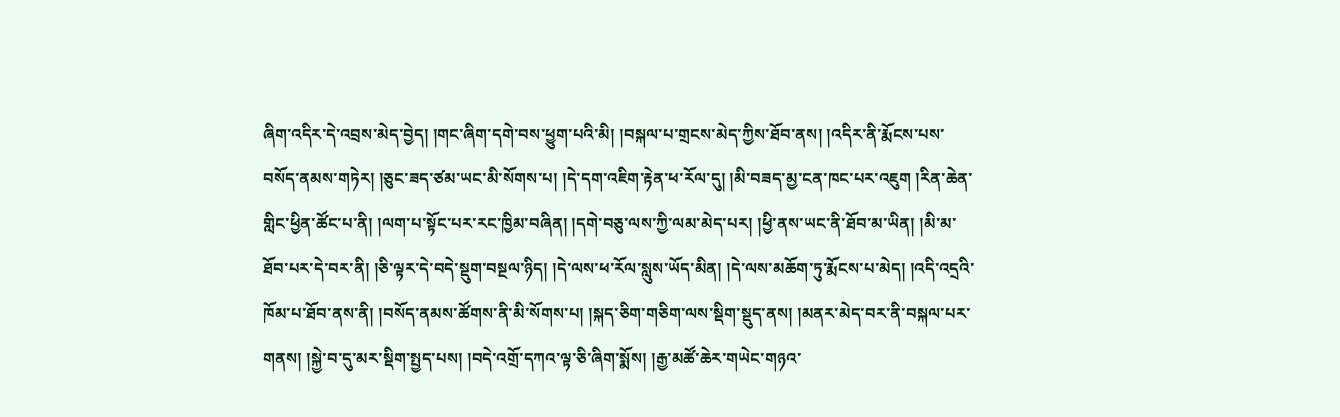ཞིག་འདིར་དེ་འབྲས་མེད་བྱེད། །གང་ཞིག་དགེ་བས་ཕྱུག་པའི་མི། །བསྐལ་པ་གྲངས་མེད་ཀྱིས་ཐོབ་ནས། །འདིར་ནི་རྨོངས་པས་བསོད་ནམས་གཏེར། །ཅུང་ཟད་ཙམ་ཡང་མི་སོགས་པ། །དེ་དག་འཇིག་རྟེན་ཕ་རོལ་དུ། །མི་བཟད་མྱ་ངན་ཁང་པར་འཇུག །རིན་ཆེན་གླིང་ཕྱིན་ཚོང་པ་ནི། །ལག་པ་སྟོང་པར་རང་ཁྱིམ་བཞིན། །དགེ་བཅུ་ལས་ཀྱི་ལམ་མེད་པར། །ཕྱི་ནས་ཡང་ནི་ཐོབ་མ་ཡིན། །མི་མ་ཐོབ་པར་དེ་བར་ནི། །ཅི་ལྟར་དེ་བདེ་སྡུག་བསྔལ་ཉིད། །དེ་ལས་ཕ་རོལ་སླུས་ཡོད་མིན། །དེ་ལས་མཆོག་ཏུ་རྨོངས་པ་མེད། །འདི་འདྲའི་ཁོམ་པ་ཐོབ་ནས་ནི། །བསོད་ནམས་ཚོགས་ནི་མི་སོགས་པ། །སྐད་ཅིག་གཅིག་ལས་སྡིག་སྡུད་ནས། །མནར་མེད་བར་ནི་བསྐལ་པར་གནས། །སྐྱེ་བ་དུ་མར་སྡིག་སྤྱད་པས། །བདེ་འགྲོ་དཀའ་ལྟ་ཅི་ཞིག་སྨོས། །རྒྱ་མཚོ་ཆེར་གཡེང་གཉའ་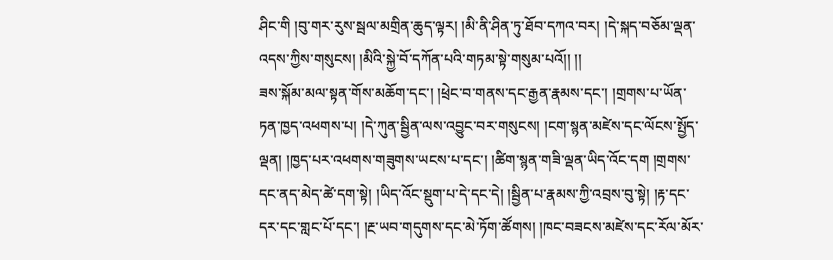ཤིང་གི །བུ་གར་རུས་སྦལ་མགྲིན་ཆུད་ལྟར། །མི་ནི་ཤིན་ཏུ་ཐོབ་དཀའ་བར། །དེ་སྐད་བཅོམ་ལྡན་འདས་ཀྱིས་གསུངས། །མིའི་སྐྱེ་བོ་དཀོན་པའི་གཏམ་སྟེ་གསུམ་པའོ།། །།
ཟས་སྐོམ་མལ་སྟན་གོས་མཆོག་དང་། །ཕྲེང་བ་གནས་དང་རྒྱན་རྣམས་དང་། །གྲགས་པ་ཡོན་ཏན་ཁྱད་འཕགས་པ། །དེ་ཀུན་སྦྱིན་ལས་འབྱུང་བར་གསུངས། །ངག་སྙན་མཛེས་དང་ལོངས་སྤྱོད་ལྡན། །ཁྱད་པར་འཕགས་གཟུགས་ཡངས་པ་དང་། །ཚིག་སྙན་གཟི་ལྡན་ཡིད་འོང་དག །གྲགས་དང་ནད་མེད་ཚེ་དག་སྟེ། །ཡིད་འོང་སྡུག་པ་དེ་དང་དེ། །སྦྱིན་པ་རྣམས་ཀྱི་འབྲས་བུ་སྟེ། །རྟ་དང་དར་དང་གླང་པོ་དང་། །རྔ་ཡབ་གདུགས་དང་མེ་ཏོག་ཚོགས། །ཁང་བཟངས་མཛེས་དང་རོལ་མོར་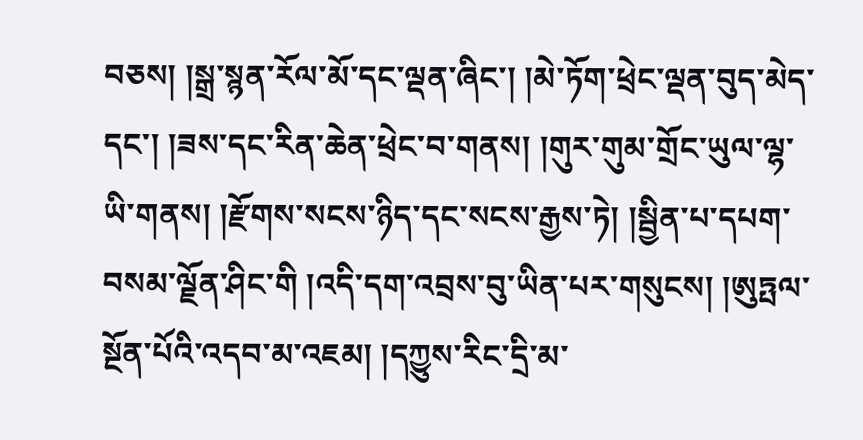བཅས། །སྒྲ་སྙན་རོལ་མོ་དང་ལྡན་ཞིང་། །མེ་ཏོག་ཕྲེང་ལྡན་བུད་མེད་དང་། །ཟས་དང་རིན་ཆེན་ཕྲེང་བ་གནས། །གུར་གུམ་གྲོང་ཡུལ་ལྷ་ཡི་གནས། །རྫོགས་སངས་ཉིད་དང་སངས་རྒྱས་ཏེ། །སྦྱིན་པ་དཔག་བསམ་ལྗོན་ཤིང་གི །འདི་དག་འབྲས་བུ་ཡིན་པར་གསུངས། །ཨུཏྤལ་སྔོན་པོའི་འདབ་མ་འཇམ། །དཀྱུས་རིང་དྲི་མ་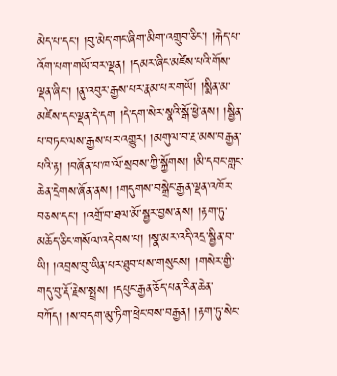མེད་པ་དང་། །བུ་མེད་གང་ཞིག་མིག་འགྲུབ་ཅིང་། །རྐེད་པ་འོག་པག་གཡོ་བར་ལྡན། །དམར་ཞིང་མཛེས་པའི་གོས་ལྡན་ཞིང་། །ནུ་འབུར་རྒྱས་པར་རྣམ་པར་གཡོ། །སྨིན་མ་མཛེས་དང་ལྡན་དེ་དག །དེ་དག་སེར་སྣའི་སྒོ་ཕྱེ་ནས། །སྦྱིན་པ་བཏང་ལས་རྒྱས་པར་འགྱུར། །མགུལ་བ་རྔ་མས་བརྒྱན་པའི་རྟ། །བཞོན་པ་ཁ་ལོ་སྲབས་ཀྱི་སྐྱོགས། །མི་དབང་གླང་ཆེན་དྲེགས་ཞོན་ནས། །གདུགས་བསྒྲེང་རྒྱན་ལྡན་འཁོར་བཅས་དང་། །འགྲོ་བ་ཐལ་མོ་སྦྱར་བྱས་ནས། །རྟག་ཏུ་མཆོད་ཅིང་གསོལ་འདེབས་པ། །སྣ་མར་འདི་འདྲ་སྦྱིན་བ་ཡི། །འབྲས་བུ་ཡིན་པར་ཐུབ་པས་གསུངས། །གསེར་གྱི་གདུ་བུ་རྡོ་རྗེས་སྤྲས། །དཔུང་རྒྱན་ཅོད་པན་རིན་ཆེན་བཀོད། །ས་བདག་མུ་ཏིག་ཕྲེང་བས་བརྒྱན། །རྟག་ཏུ་སེང་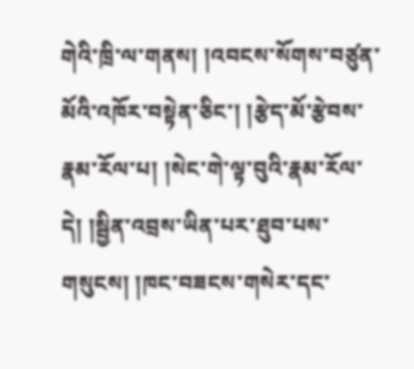གེའི་ཁྲི་ལ་གནས། །འབངས་སོགས་བཙུན་མོའི་འཁོར་བསྟེན་ཅིང་། །རྩེད་མོ་རྩེབས་རྣམ་རོལ་པ། །སེང་གེ་ལྟ་བུའི་རྣམ་རོལ་དེ། །སྦྱིན་འབྲས་ཡིན་པར་ཐུབ་པས་གསུངས། །ཁང་བཟངས་གསེར་དང་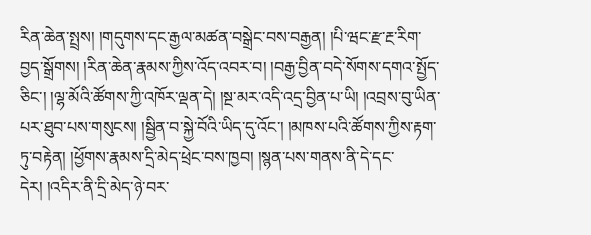རིན་ཆེན་སྤྲས། །གདུགས་དང་རྒྱལ་མཚན་བསྒྲེང་བས་བརྒྱན། །པི་ཝང་རྫ་རྔ་རིག་བྱད་སྒྲོགས། །རིན་ཆེན་རྣམས་ཀྱིས་འོད་འབར་བ། །བརྒྱ་བྱིན་བདེ་སོགས་དགའ་སྤྱོད་ཅིང་། །ལྷ་མོའི་ཚོགས་ཀྱི་འཁོར་ལྡན་དེ། །སྔ་མར་འདི་འདྲ་བྱིན་པ་ཡི། །འབྲས་བུ་ཡིན་པར་ཐུབ་པས་གསུངས། །སྦྱིན་བ་སྐྱེ་བོའི་ཡིད་དུ་འོང་། །མཁས་པའི་ཚོགས་ཀྱིས་རྟག་ཏུ་བརྟེན། །ཕྱོགས་རྣམས་དྲི་མེད་ཕྲེང་བས་ཁྱབ། །སྙན་པས་གནས་ནི་དེ་དང་དེར། །འདིར་ནི་དྲི་མེད་ཉེ་བར་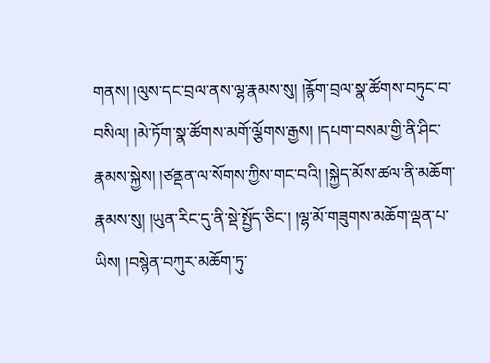གནས། །ལུས་དང་བྲལ་ནས་ལྷ་རྣམས་སུ། །རྙོག་བྲལ་སྣ་ཚོགས་བཏུང་བ་བསིལ། །མེ་ཏོག་སྣ་ཚོགས་མགོ་ལྕོགས་རྒྱས། །དཔག་བསམ་གྱི་ནི་ཤིང་རྣམས་སྐྱེས། །ཙནྡན་ལ་སོགས་ཀྱིས་གང་བའི། །སྐྱེད་མོས་ཚལ་ནི་མཆོག་རྣམས་སུ། །ཡུན་རིང་དུ་ནི་སྡེ་སྤྱོད་ཅིང་། །ལྷ་མོ་གཟུགས་མཆོག་ལྡན་པ་ཡིས། །བསྙེན་བཀུར་མཆོག་ཏུ་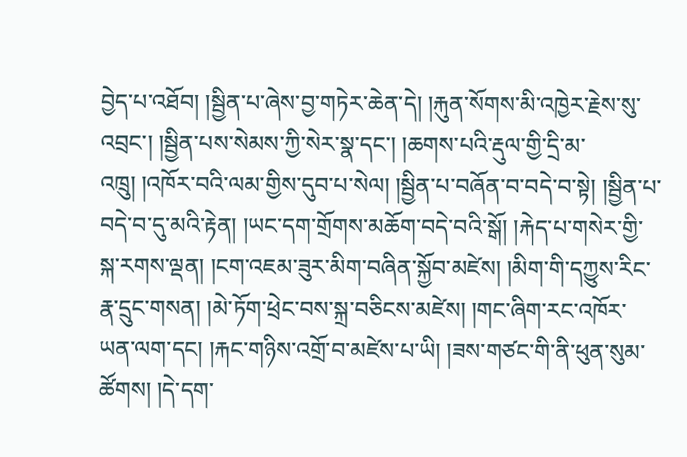བྱེད་པ་འཐོབ། །སྦྱིན་པ་ཞེས་བྱ་གཏེར་ཆེན་དེ། །རྐུན་སོགས་མི་འཁྱེར་རྗེས་སུ་འབྲང་། །སྦྱིན་པས་སེམས་ཀྱི་སེར་སྣ་དང་། །ཆགས་པའི་རྡུལ་གྱི་དྲི་མ་འཁྲུ། །འཁོར་བའི་ལམ་གྱིས་དུབ་པ་སེལ། །སྦྱིན་པ་བཞོན་བ་བདེ་བ་སྟེ། །སྦྱིན་པ་བདེ་བ་དུ་མའི་རྟེན། །ཡང་དག་གྲོགས་མཆོག་བདེ་བའི་སྒོ། །རྐེད་པ་གསེར་གྱི་སྐ་རགས་ལྡན། །ངག་འཇམ་ཟུར་མིག་བཞིན་སྐྱོབ་མཛེས། །མིག་གི་དཀྱུས་རིང་རྣ་དྲུང་གསན། །མེ་ཏོག་ཕྲེང་བས་སྐྲ་བཅིངས་མཛེས། །གང་ཞིག་རང་འཁོར་ཡན་ལག་དང། །རྐང་གཉིས་འགྲོ་བ་མཛེས་པ་ཡི། །ཟས་གཙང་གི་ནི་ཕུན་སུམ་ཚོགས། །དེ་དག་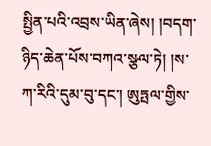སྤྱིན་པའི་འབྲས་ཡིན་ཞེས། །བདག་ཉིད་ཆེན་པོས་བཀའ་སྩལ་ཏེ། །ས་ཀ་རིའི་དུམ་བུ་དང་། ཨུཏྤལ་གྱིས་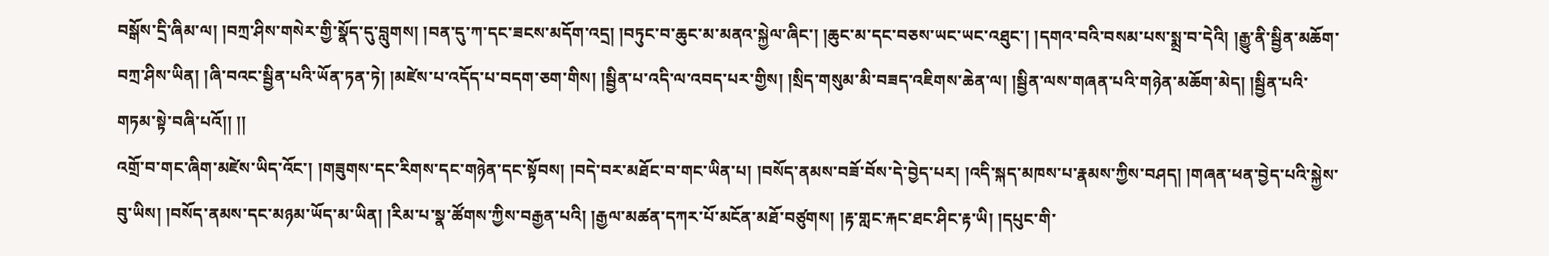བསྒོས་དྲི་ཞིམ་ལ། །བཀྲ་ཤིས་གསེར་གྱི་སྣོད་དུ་བླུགས། །བན་དུ་ཀ་དང་ཟངས་མདོག་འདྲ། །བཏུང་བ་ཆུང་མ་མནའ་སྐྱེལ་ཞིང་། །ཆུང་མ་དང་བཅས་ཡང་ཡང་འཐུང་། །དགའ་བའི་བསམ་པས་སྨྲ་བ་དེའི། །རྒྱུ་ནི་སྦྱིན་མཆོག་བཀྲ་ཤིས་ཡིན། །ཞི་བའང་སྦྱིན་པའི་ཡོན་ཏན་ཏེ། །མཛེས་པ་འདོད་པ་བདག་ཅག་གིས། །སྦྱིན་པ་འདི་ལ་འབད་པར་གྱིས། །སྲིད་གསུམ་མི་བཟད་འཇིགས་ཆེན་ལ། །སྦྱིན་ལས་གཞན་པའི་གཉེན་མཆོག་མེད། །སྦྱིན་པའི་གཏམ་སྟེ་བཞི་པའོ།། །།
འགྲོ་བ་གང་ཞིག་མཛེས་ཡིད་འོང་། །གཟུགས་དང་རིགས་དང་གཉེན་དང་སྟོབས། །བདེ་བར་མཐོང་བ་གང་ཡིན་པ། །བསོད་ནམས་བཟོ་བོས་དེ་བྱེད་པར། །འདི་སྐད་མཁས་པ་རྣམས་ཀྱིས་བཤད། །གཞན་ཕན་བྱེད་པའི་སྐྱེས་བུ་ཡིས། །བསོད་ནམས་དང་མཉམ་ཡོད་མ་ཡིན། །རིམ་པ་སྣ་ཚོགས་ཀྱིས་བརྒྱན་པའི། །རྒྱལ་མཚན་དཀར་པོ་མངོན་མཐོ་བཙུགས། །རྟ་གླང་རྐང་ཐང་ཤིང་རྟ་ཡི། །དཔུང་གི་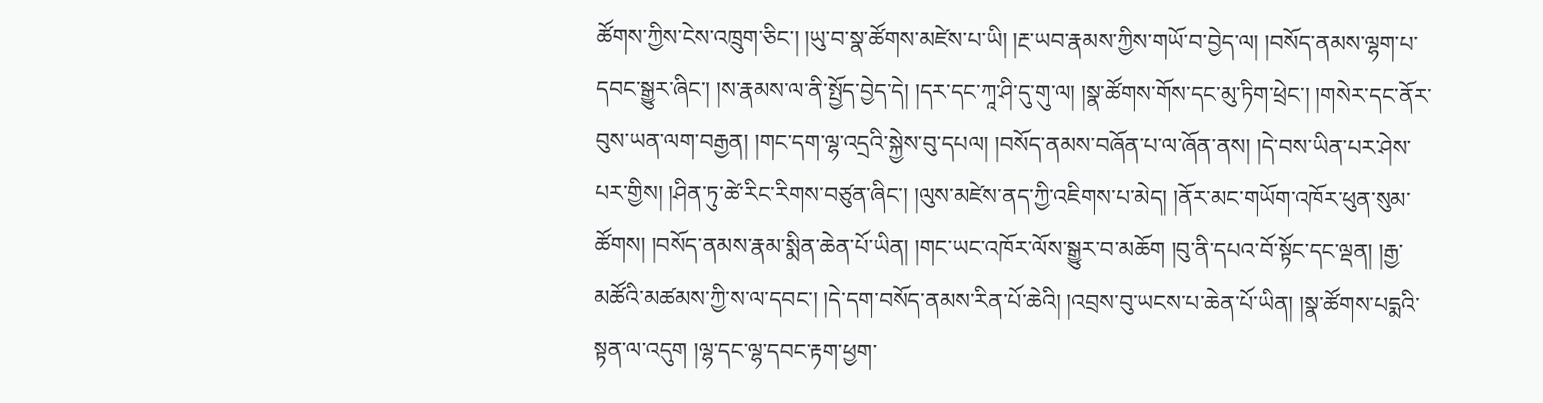ཚོགས་ཀྱིས་ངེས་འཁྲུག་ཅིང་། །ཡུ་བ་སྣ་ཚོགས་མཛེས་པ་ཡི། །རྔ་ཡབ་རྣམས་ཀྱིས་གཡོ་བ་བྱེད་ལ། །བསོད་ནམས་ལྷག་པ་དབང་སྒྱུར་ཞིང་། །ས་རྣམས་ལ་ནི་སྤྱོད་བྱེད་དེ། །དར་དང་ཀཱ་ཤི་དུ་གུ་ལ། །སྣ་ཚོགས་གོས་དང་མུ་ཏིག་ཕྲེང་། །གསེར་དང་ནོར་བུས་ཡན་ལག་བརྒྱན། །གང་དག་ལྷ་འདྲའི་སྐྱེས་བུ་དཔལ། །བསོད་ནམས་བཞོན་པ་ལ་ཞོན་ནས། །དེ་བས་ཡིན་པར་ཤེས་པར་གྱིས། །ཤིན་ཏུ་ཚེ་རིང་རིགས་བཙུན་ཞིང་། །ལུས་མཛེས་ནད་ཀྱི་འཇིགས་པ་མེད། །ནོར་མང་གཡོག་འཁོར་ཕུན་སུམ་ཚོགས། །བསོད་ནམས་རྣམ་སྨིན་ཆེན་པོ་ཡིན། །གང་ཡང་འཁོར་ལོས་སྒྱུར་བ་མཆོག །བུ་ནི་དཔའ་བོ་སྟོང་དང་ལྡན། །རྒྱ་མཚོའི་མཚམས་ཀྱི་ས་ལ་དབང་། །དེ་དག་བསོད་ནམས་རིན་པོ་ཆེའི། །འབྲས་བུ་ཡངས་པ་ཆེན་པོ་ཡིན། །སྣ་ཚོགས་པདྨའི་སྟན་ལ་འདུག །ལྷ་དང་ལྷ་དབང་རྟག་ཕྱག་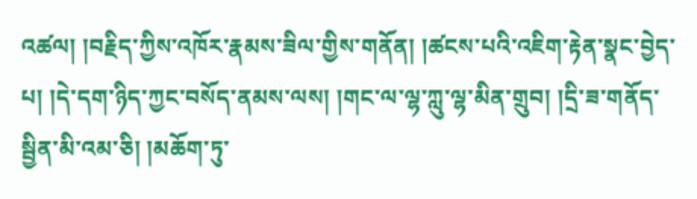འཚལ། །བརྗིད་ཀྱིས་འཁོར་རྣམས་ཟིལ་གྱིས་གནོན། །ཚངས་པའི་འཇིག་རྟེན་སྣང་བྱེད་པ། །དེ་དག་ཉིད་ཀྱང་བསོད་ནམས་ལས། །གང་ལ་ལྷ་ཀླུ་ལྷ་མིན་གྲུབ། །དྲི་ཟ་གནོད་སྦྱིན་མི་འམ་ཅི། །མཆོག་ཏུ་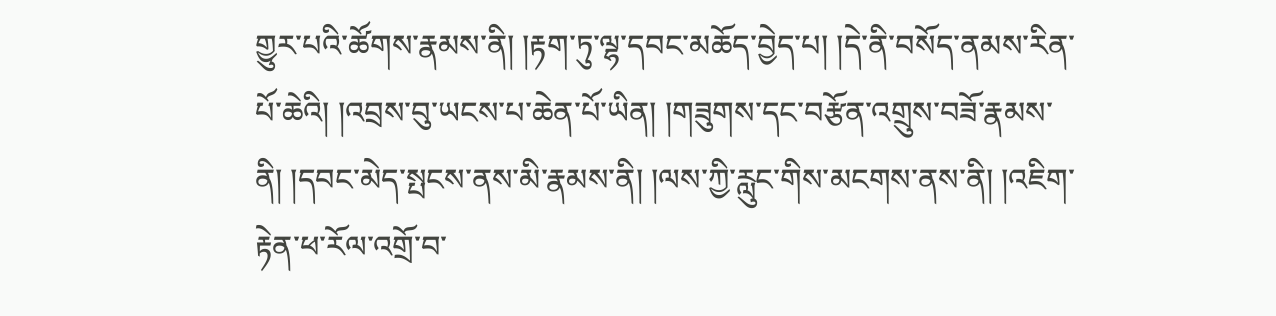གྱུར་པའི་ཚོགས་རྣམས་ནི། །རྟག་ཏུ་ལྷ་དབང་མཆོད་བྱེད་པ། །དེ་ནི་བསོད་ནམས་རིན་པོ་ཆེའི། །འབྲས་བུ་ཡངས་པ་ཆེན་པོ་ཡིན། །གཟུགས་དང་བརྩོན་འགྲུས་བཟོ་རྣམས་ནི། །དབང་མེད་སྤངས་ནས་མི་རྣམས་ནི། །ལས་ཀྱི་རླུང་གིས་མངགས་ནས་ནི། །འཇིག་རྟེན་ཕ་རོལ་འགྲོ་བ་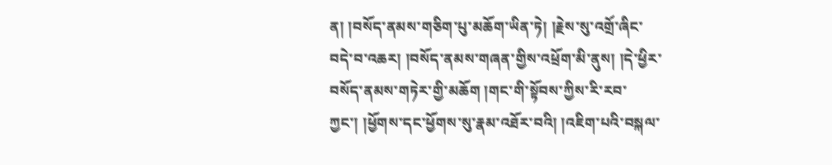ན། །བསོད་ནམས་གཅིག་པུ་མཆོག་ཡིན་ཏེ། །རྗེས་སུ་འགྲོ་ཞིང་བདེ་བ་འཆར། །བསོད་ནམས་གཞན་གྱིས་འཕྲོག་མི་ནུས། །དེ་ཕྱིར་བསོད་ནམས་གཏེར་གྱི་མཆོག །གང་གི་སྟོབས་ཀྱིས་རི་རབ་ཀྱང་། །ཕྱོགས་དང་ཕྱོགས་སུ་རྣམ་འཐོར་བའི། །འཇིག་པའི་བསྐལ་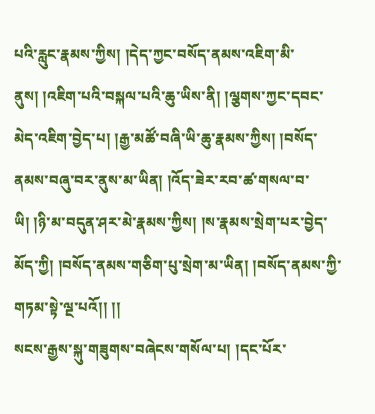པའི་རླུང་རྣམས་ཀྱིས། །དེད་ཀྱང་བསོད་ནམས་འཇིག་མི་ནུས། །འཇིག་པའི་བསྐལ་པའི་ཆུ་ཡིས་ནི། །ལྕགས་ཀྱང་དབང་མེད་འཇིག་བྱེད་པ། །རྒྱ་མཚོ་བཞི་ཡི་ཆུ་རྣམས་ཀྱིས། །བསོད་ནམས་བཞུ་བར་ནུས་མ་ཡིན། །འོད་ཟེར་རབ་ཚ་གསལ་བ་ཡི། །ཉི་མ་བདུན་ཤར་མེ་རྣམས་ཀྱིས། །ས་རྣམས་སྲེག་པར་བྱེད་མོད་ཀྱི། །བསོད་ནམས་གཅིག་པུ་སྲེག་མ་ཡིན། །བསོད་ནམས་ཀྱི་གཏམ་སྟེ་ལྔ་པའོ།། །།
སངས་རྒྱས་སྐུ་གཟུགས་བཞེངས་གསོལ་པ། །དང་པོར་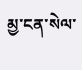མྱ་ངན་སེལ་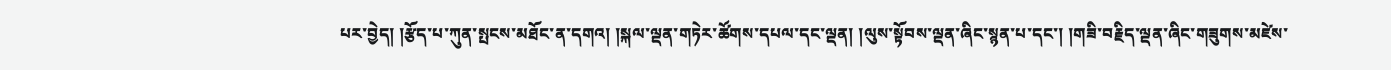པར་བྱེད། །རྩོད་པ་ཀུན་སྤངས་མཐོང་ན་དགའ། །སྐལ་ལྡན་གཏེར་ཚོགས་དཔལ་དང་ལྡན། །ལུས་སྟོབས་ལྡན་ཞིང་སྙན་པ་དང་། །གཟི་བརྗིད་ལྡན་ཞིང་གཟུགས་མཛེས་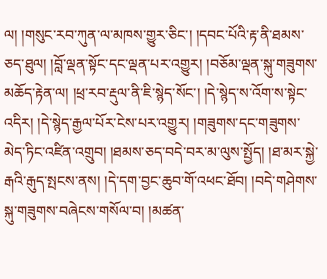ལ། །གསུང་རབ་ཀུན་ལ་མཁས་གྱུར་ཅིང་། །དབང་པོའི་རྟ་ནི་ཐམས་ཅད་ཐུལ། །བློ་ལྡན་སྟོང་དང་ལྡན་པར་འགྱུར། །བཅོམ་ལྡན་སྐུ་གཟུགས་མཆོད་རྟེན་ལ། །ཕྲ་རབ་རྡུལ་ནི་ཇི་སྙེད་སོང་། །དེ་སྙེད་ས་འོག་ས་སྟེང་འདིར། །དེ་སྙེད་རྒྱལ་པོར་ངེས་པར་འགྱུར། །གཟུགས་དང་གཟུགས་མེད་ཏིང་འཛིན་འགྲུབ། །ཐམས་ཅད་བདེ་བར་མ་ལུས་སྤྱོད། །ཐ་མར་སྐྱེ་རྒའི་རྒུད་སྤངས་ནས། །དེ་དག་བྱང་ཆུབ་གོ་འཕང་ཐོབ། །བདེ་གཤེགས་སྐུ་གཟུགས་བཞེངས་གསོལ་བ། །མཚན་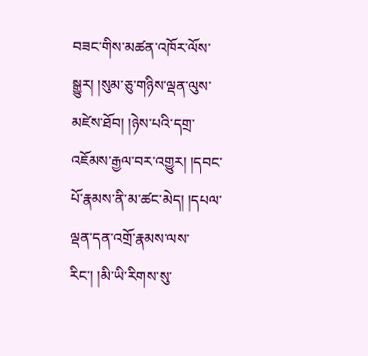བཟང་གིས་མཚན་འཁོར་ལོས་སྒྱུར། །སུམ་ཅུ་གཉིས་ལྡན་ལུས་མཛེས་ཐོབ། །ཉེས་པའི་དགྲ་འཇོམས་རྒྱལ་བར་འགྱུར། །དབང་པོ་རྣམས་ནི་མ་ཚང་མེད། །དཔལ་ལྡན་དན་འགྲོ་རྣམས་ལས་རིང་། །མི་ཡི་རིགས་སུ་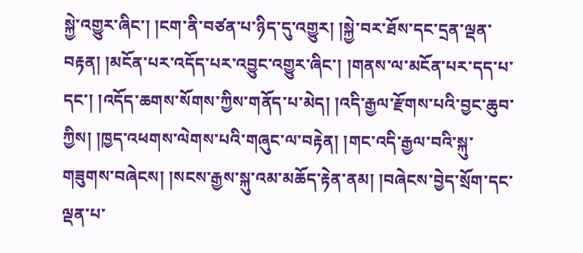སྐྱེ་འགྱུར་ཞིང་། །ངག་ནི་བཙན་པ་ཉིད་དུ་འགྱུར། །སྐྱེ་བར་ཐོས་དང་དྲན་ལྡན་བརྟན། །མངོན་པར་འདོད་པར་འབྱུང་འགྱུར་ཞིང་། །གནས་ལ་མངོན་པར་དད་པ་དང་། །འདོད་ཆགས་སོགས་ཀྱིས་གནོད་པ་མེད། །འདི་རྒྱལ་རྫོགས་པའི་བྱང་ཆུབ་ཀྱིས། །ཁྱད་འཕགས་ལེགས་པའི་གཞུང་ལ་བརྟེན། །གང་འདི་རྒྱལ་བའི་སྐུ་གཟུགས་བཞེངས། །སངས་རྒྱས་སྐུ་འམ་མཆོད་རྟེན་ནམ། །བཞེངས་བྱེད་སྲོག་དང་ལྡན་པ་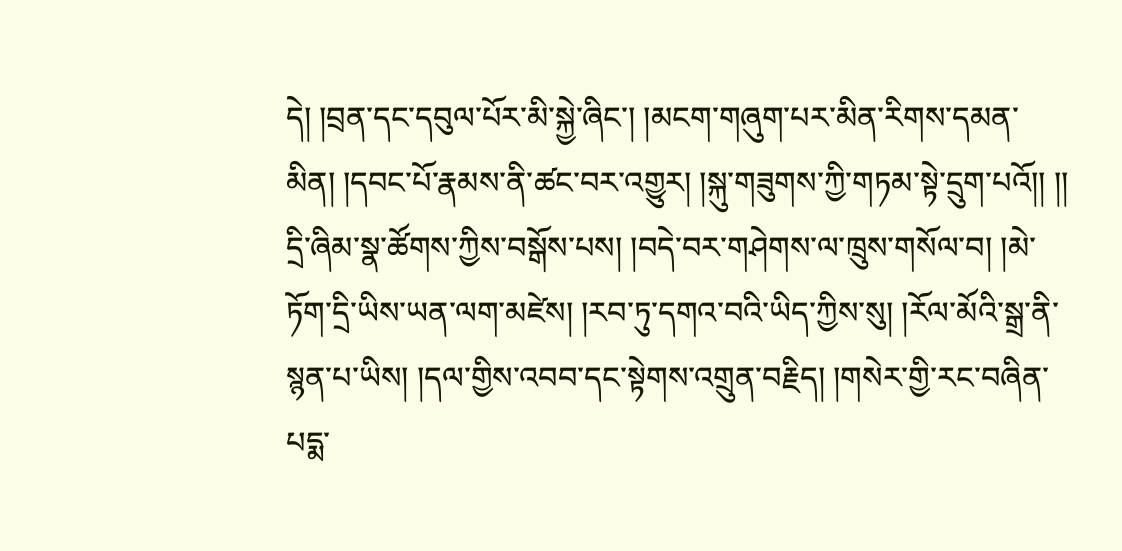དེ། །བྲན་དང་དབུལ་པོར་མི་སྐྱེ་ཞིང་། །མངག་གཞུག་པར་མིན་རིགས་དམན་མིན། །དབང་པོ་རྣམས་ནི་ཚང་བར་འགྱུར། །སྐུ་གཟུགས་ཀྱི་གཏམ་སྟེ་དྲུག་པའོ།། །།
དྲི་ཞིམ་སྣ་ཚོགས་ཀྱིས་བསྒོས་པས། །བདེ་བར་གཤེགས་ལ་ཁྲུས་གསོལ་བ། །མེ་ཏོག་དྲི་ཡིས་ཡན་ལག་མཛེས། །རབ་ཏུ་དགའ་བའི་ཡིད་ཀྱིས་སུ། །རོལ་མོའི་སྒྲ་ནི་སྙན་པ་ཡིས། །དལ་གྱིས་འབབ་དང་སྟེགས་འགྲུན་བརྗིད། །གསེར་གྱི་རང་བཞིན་པདྨ་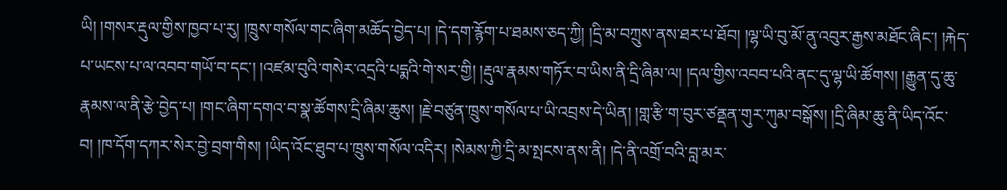ཡི། །གསར་རྡུལ་གྱིས་ཁྱབ་པ་རུ། །ཁྲུས་གསོལ་གང་ཞིག་མཆོད་བྱེད་པ། །དེ་དག་རྙོག་པ་ཐམས་ཅད་ཀྱི། །དྲི་མ་བཀྲུས་ནས་ཐར་པ་ཐོབ། །ལྷ་ཡི་བུ་མོ་ནུ་འབུར་རྒྱས་མཐོང་ཞིང་། །རྐེད་པ་ཡངས་པ་ལ་འབབ་གཡོ་བ་དང་། །འཛམ་བུའི་གསེར་འདྲའི་པདྨའི་གེ་སར་གྱི། །རྡུལ་རྣམས་གཏོར་བ་ཡིས་ནི་དྲི་ཞིམ་ལ། །དལ་གྱིས་འབབ་པའི་ནང་དུ་ལྷ་ཡི་ཚོགས། །རྒྱུན་དུ་ཆུ་རྣམས་ལ་ནི་རྩེ་བྱེད་པ། །གང་ཞིག་དགའ་བ་སྣ་ཚོགས་དྲི་ཞིམ་ཆུས། །རྗེ་བཙུན་ཁྲུས་གསོལ་པ་ཡི་འབྲས་དེ་ཡིན། །གླ་རྩི་ག་བུར་ཙནྡན་གུར་ཀུམ་བསྒོས། །དྲི་ཞིམ་ཆུ་ནི་ཡིད་འོང་བ། །ཁ་དོག་དཀར་སེར་བྱེ་བྲག་གིས། །ཡིད་འོང་ཐུབ་པ་ཁྲུས་གསོལ་འདིར། །སེམས་ཀྱི་དྲི་མ་སྤངས་ནས་ནི། །དེ་ནི་འགྲོ་བའི་བླ་མར་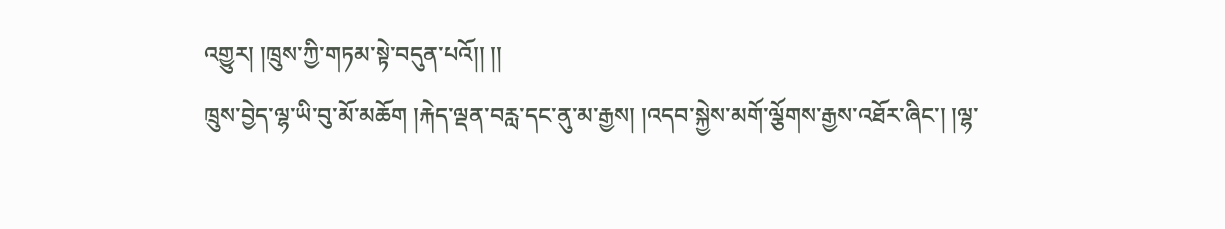འགྱུར། །ཁྲུས་ཀྱི་གཏམ་སྟེ་བདུན་པའོ།། །།
ཁྲུས་བྱེད་ལྷ་ཡི་བུ་མོ་མཆོག །རྐེད་ལྡན་བརླ་དང་ནུ་མ་རྒྱས། །འདབ་སྐྱེས་མགོ་ལྕོགས་རྒྱས་འཐོར་ཞིང་། །ལྷ་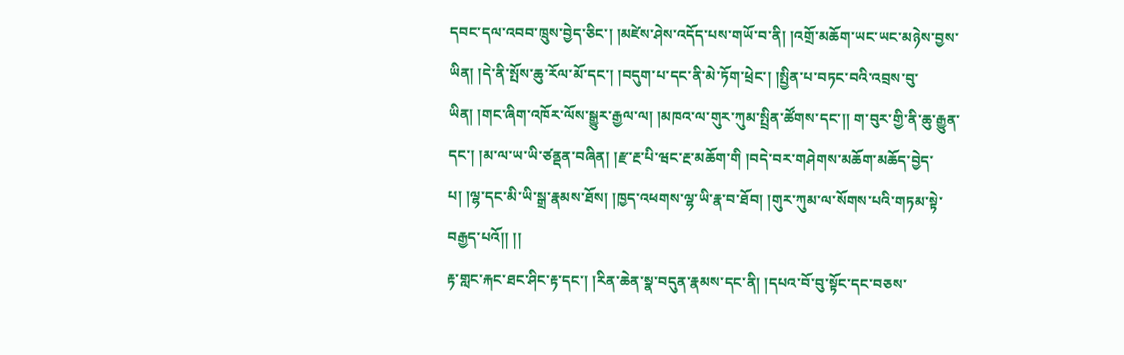དབང་དལ་འབབ་ཁྲུས་བྱེད་ཅིང་། །མཛེས་ཤེས་འདོད་པས་གཡོ་བ་ནི། །འགྲོ་མཆོག་ཡང་ཡང་མཉེས་བྱས་ཡིན། །དེ་ནི་སྤོས་ཆུ་རོལ་མོ་དང་། །བདུག་པ་དང་ནི་མེ་ཏོག་ཕྲེང་། །སྤྱིན་པ་བཏང་བའི་འབྲས་བུ་ཡིན། །གང་ཞིག་འཁོར་ལོས་སྒྱུར་རྒྱལ་ལ། །མཁའ་ལ་གུར་ཀུམ་སྤྲིན་ཚོགས་དང་།། ག་བུར་གྱི་ནི་ཆུ་རྒྱུན་དང་། །མ་ལ་ཡ་ཡི་ཙནྡན་བཞིན། །རྫ་རྔ་པི་ཝང་རྔ་མཆོག་གི །བདེ་བར་གཤེགས་མཆོག་མཆོད་བྱེད་པ། །ལྷ་དང་མི་ཡི་སྒྲ་རྣམས་ཐོས། །ཁྱད་འཕགས་ལྷ་ཡི་རྣ་བ་ཐོབ། །གུར་ཀུམ་ལ་སོགས་པའི་གཏམ་སྟེ་བརྒྱད་པའོ།། །།
རྟ་གླང་རྐང་ཐང་ཤིང་རྟ་དང་། །རིན་ཆེན་སྣ་བདུན་རྣམས་དང་ནི། །དཔའ་བོ་བུ་སྟོང་དང་བཅས་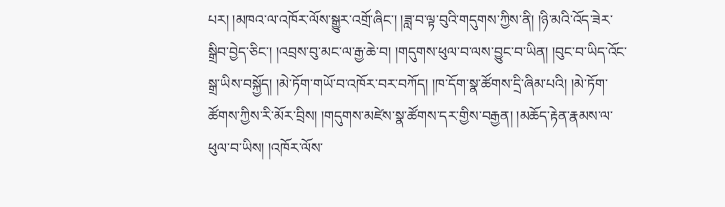པར། །མཁའ་ལ་འཁོར་ལོས་སྒྱུར་འགྲོ་ཞིང་། །ཟླ་བ་ལྟ་བུའི་གདུགས་ཀྱིས་ནི། །ཉི་མའི་འོད་ཟེར་སྒྲིབ་བྱེད་ཅིང་། །འབྲས་བུ་མང་ལ་རྒྱ་ཆེ་བ། །གདུགས་ཕུལ་བ་ལས་བྱུང་བ་ཡིན། །བུང་བ་ཡིད་འོང་སྒྲ་ཡིས་བསྐྱོད། །མེ་ཏོག་གཡོ་བ་འཁོར་བར་བཀོད། །ཁ་དོག་སྣ་ཚོགས་དྲི་ཞིམ་པའི། །མེ་ཏོག་ཚོགས་ཀྱིས་རི་མོར་བྲིས། །གདུགས་མཛེས་སྣ་ཚོགས་དར་གྱིས་བརྒྱན། །མཆོད་རྟེན་རྣམས་ལ་ཕུལ་བ་ཡིས། །འཁོར་ལོས་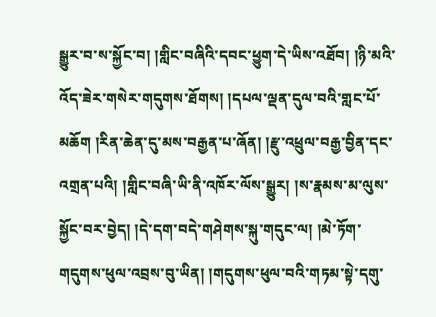སྒྱུར་བ་ས་སྐྱོང་བ། །གླིང་བཞིའི་དབང་ཕྱུག་དེ་ཡིས་འཐོབ། །ཉི་མའི་འོད་ཟེར་གསེར་གདུགས་ཐོགས། །དཔལ་ལྡན་དུལ་བའི་གླང་པོ་མཆོག །རིན་ཆེན་དུ་མས་བརྒྱན་པ་ཞོན། །རྫུ་འཕྲུལ་བརྒྱ་བྱིན་དང་འགྲན་པའི། །གླིང་བཞི་ཡི་ནི་འཁོར་ལོས་སྒྱུར། །ས་རྣམས་མ་ལུས་སྐྱོང་བར་བྱེད། །དེ་དག་བདེ་གཤེགས་སྐུ་གདུང་ལ། །མེ་ཏོག་གདུགས་ཕུལ་འབྲས་བུ་ཡིན། །གདུགས་ཕུལ་བའི་གཏམ་སྟེ་དགུ་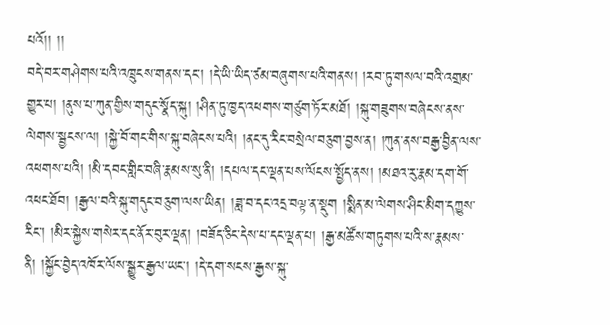པའོ།། །།
བདེ་བར་གཤེགས་པའི་འཁྲུངས་གནས་དང་། །དེ་ཡི་ཡིད་ཙམ་བཞུགས་པའི་གནས། །རབ་ཏུ་གསལ་བའི་འགྲམ་གྱུར་པ། །ནུས་པ་ཀུན་གྱིས་གདུང་སྣོད་སྐུ། །ཤིན་ཏུ་ཁྱད་འཕགས་གཙུག་ཏོར་མཐོ། །སྐུ་གཟུགས་བཞེངས་ནས་ལེགས་སྦྱངས་ལ། །སྐྱེ་བོ་གང་གིས་སྐུ་བཞེངས་པའི། །ནང་དུ་རིང་བསྲེལ་བཅུག་བྱས་ན། །ཀུན་ནས་བརྒྱ་བྱིན་ལས་འཕགས་པའི། །མི་དབང་གླིང་བཞི་རྣམས་སུ་ནི། །དཔལ་དང་ལྡན་པས་ལོངས་སྤྱོད་ནས། །མཐའ་རུ་རྣམ་དག་གོ་འཕང་ཐོབ། །རྒྱལ་བའི་སྐུ་གདུང་བཅུག་ལས་ཡིན། །ཟླ་བ་དང་འདྲ་བལྟ་ན་སྡུག །སྨིན་མ་ལེགས་ཤིང་མིག་དཀྱུས་རིང་། །མིར་སྐྱེས་གསེར་དང་ནོར་བུར་ལྡན། །བཟོད་ཅིང་དེས་པ་དང་ལྡན་པ། །རྒྱ་མཚོས་གཏུགས་པའི་ས་རྣམས་ནི། །སྐྱོང་བྱེད་འཁོར་ལོས་སྒྱུར་རྒྱལ་ཡང་། །དེ་དག་སངས་རྒྱས་སྐུ་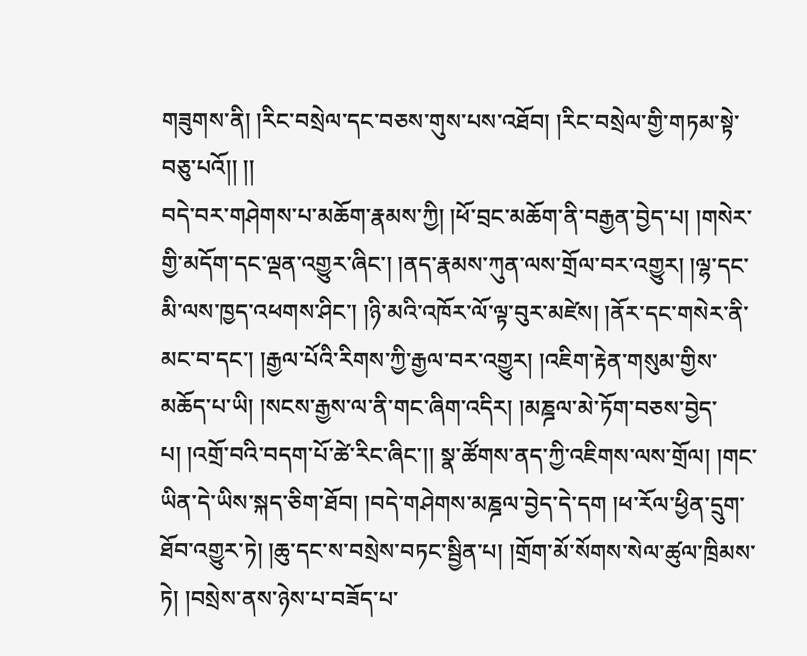གཟུགས་ནི། །རིང་བསྲེལ་དང་བཅས་གུས་པས་འཐོབ། །རིང་བསྲེལ་གྱི་གཏམ་སྟེ་བཅུ་པའོ།། །།
བདེ་བར་གཤེགས་པ་མཆོག་རྣམས་ཀྱི། །ཕོ་བྲང་མཆོག་ནི་བརྒྱན་བྱེད་པ། །གསེར་གྱི་མདོག་དང་ལྡན་འགྱུར་ཞིང་། །ནད་རྣམས་ཀུན་ལས་གྲོལ་བར་འགྱུར། །ལྷ་དང་མི་ལས་ཁྱད་འཕགས་ཤིང་། །ཉི་མའི་འཁོར་ལོ་ལྟ་བུར་མཛེས། །ནོར་དང་གསེར་ནི་མང་བ་དང་། །རྒྱལ་པོའི་རིགས་ཀྱི་རྒྱལ་བར་འགྱུར། །འཇིག་རྟེན་གསུམ་གྱིས་མཆོད་པ་ཡི། །སངས་རྒྱས་ལ་ནི་གང་ཞིག་འདིར། །མཎྜལ་མེ་ཏོག་བཅས་བྱེད་པ། །འགྲོ་བའི་བདག་པོ་ཚེ་རིང་ཞིང་།། སྣ་ཚོགས་ནད་ཀྱི་འཇིགས་ལས་གྲོལ། །གང་ཡིན་དེ་ཡིས་སྐད་ཅིག་ཐོབ། །བདེ་གཤེགས་མཎྜལ་བྱེད་དེ་དག །ཕ་རོལ་ཕྱིན་དྲུག་ཐོབ་འགྱུར་ཏེ། །ཆུ་དང་ས་བསྲེས་བཏང་སྦྱིན་པ། །གྲོག་མོ་སོགས་སེལ་ཚུལ་ཁྲིམས་ཏེ། །བསྲེས་ནས་ཉེས་པ་བཟོད་པ་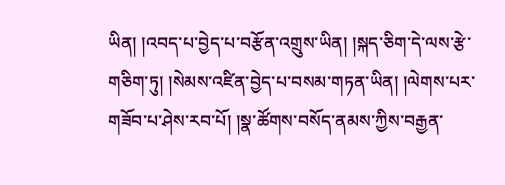ཡིན། །འབད་པ་བྱེད་པ་བརྩོན་འགྲུས་ཡིན། །སྐད་ཅིག་དེ་ལས་རྩེ་གཅིག་ཏུ། །སེམས་འཛིན་བྱེད་པ་བསམ་གཏན་ཡིན། །ལེགས་པར་གཟོབ་པ་ཤེས་རབ་པོ། །སྣ་ཚོགས་བསོད་ནམས་ཀྱིས་བརྒྱན་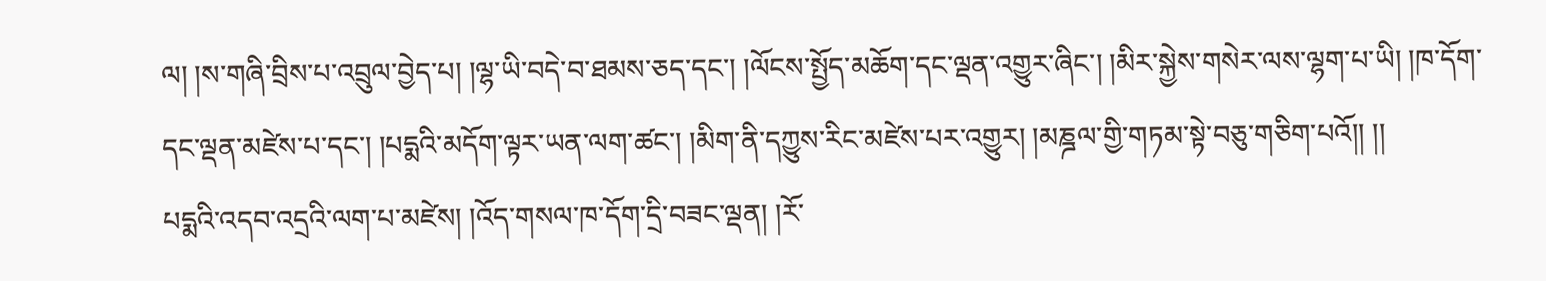ལ། །ས་གཞི་བྲིས་པ་འབྲུལ་བྱེད་པ། །ལྷ་ཡི་བདེ་བ་ཐམས་ཅད་དང་། །ལོངས་སྤྱོད་མཆོག་དང་ལྡན་འགྱུར་ཞིང་། །མིར་སྐྱེས་གསེར་ལས་ལྷག་པ་ཡི། །ཁ་དོག་དང་ལྡན་མཛེས་པ་དང་། །པདྨའི་མདོག་ལྟར་ཡན་ལག་ཚང་། །མིག་ནི་དཀྱུས་རིང་མཛེས་པར་འགྱུར། །མཎྜལ་གྱི་གཏམ་སྟེ་བཅུ་གཅིག་པའོ།། །།
པདྨའི་འདབ་འདྲའི་ལག་པ་མཛེས། །འོད་གསལ་ཁ་དོག་དྲི་བཟང་ལྡན། །རོ་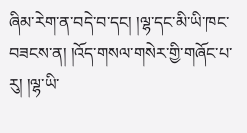ཞིམ་རེག་ན་བདེ་བ་དང། །ལྷ་དང་མི་ཡི་ཁང་བཟངས་ན། །འོད་གསལ་གསེར་གྱི་གཞོང་པ་རུ། །ལྷ་ཡི་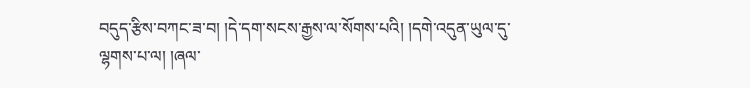བདུད་རྩིས་བཀང་ཟ་བ། །དེ་དག་སངས་རྒྱས་ལ་སོགས་པའི། །དགེ་འདུན་ཡུལ་དུ་ལྷགས་པ་ལ། །ཞལ་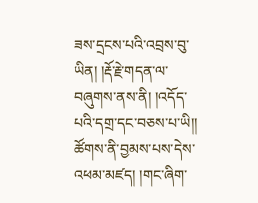ཟས་དྲངས་པའི་འབྲས་བུ་ཡིན། །རྡོ་རྗེ་གདན་ལ་བཞུགས་ནས་ནི། །འདོད་པའི་དགྲ་དང་བཅས་པ་ཡི།། ཚོགས་ནི་བྱམས་པས་དེས་འཕམ་མཛད། །གང་ཞིག་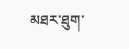མཐར་ཐུག་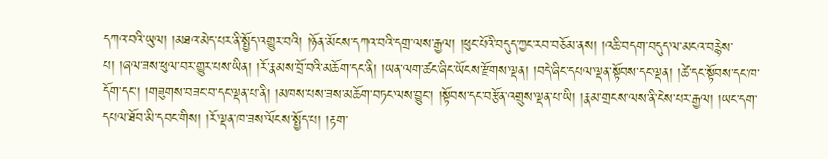དཀའ་བའི་ཡུལ། །མཐའ་མེད་པར་ནི་སྤྱོད་འགྱུར་བའི། །ཉོན་མོངས་དཀའ་བའི་དགྲ་ལས་རྒྱལ། །ཕུང་པོའི་བདུད་ཀྱང་རབ་བཅོམ་ནས། །འཆི་བདག་བདུད་ལ་མངའ་བརྙེས་པ། །ཞལ་ཟས་ཕུལ་བར་གྱུར་པས་ཡིན། །རོ་རྣམས་བྲོ་བའི་མཆོག་དང་ནི། །ཡན་ལག་ཚང་ཞིང་ཡོངས་རྫོགས་ལྡན། །བདེ་ཞིང་དཔལ་ལྡན་སྟོབས་དང་ལྡན། །ཚེ་དང་སྟོབས་དང་ཁ་དོག་དང་། །གཟུགས་བཟང་བ་དང་ལྡན་པ་ནི། །མཁས་པས་ཟས་མཆོག་བཏང་ལས་བྱུང་། །སྟོབས་དང་བརྩོན་འགྲུས་ལྡན་པ་ཡི། །རྣམ་གྲངས་ལས་ནི་ངེས་པར་རྒྱལ། །ཡང་དག་དཔལ་ཐོབ་མི་དབང་གིས། །རོ་ལྡན་ཁ་ཟས་ལོངས་སྤྱོད་པ། །རྟག་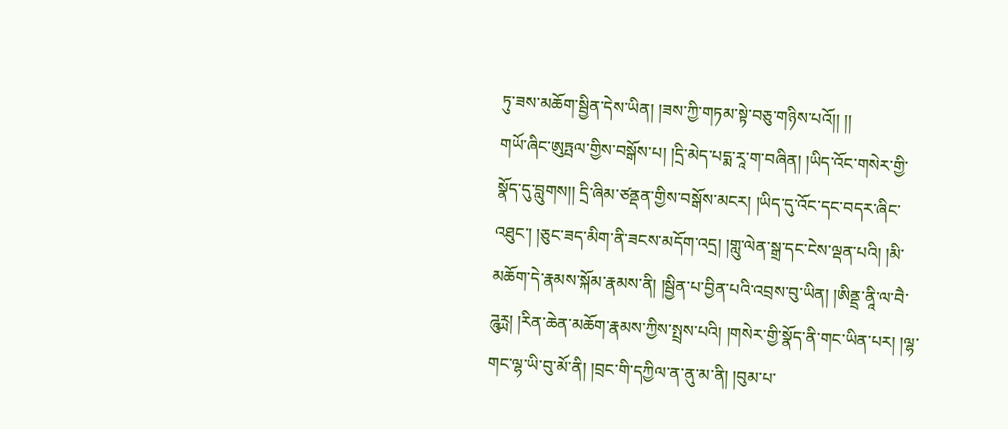ཏུ་ཟས་མཆོག་སྦྱིན་དེས་ཡིན། །ཟས་ཀྱི་གཏམ་སྟེ་བཅུ་གཉིས་པའོ།། །།
གཡོ་ཞིང་ཨུཏྤལ་གྱིས་བསྒོས་པ། །དྲི་མེད་པདྨ་རཱ་ག་བཞིན། །ཡིད་འོང་གསེར་གྱི་སྣོད་དུ་བླུགས།། དྲི་ཞིམ་ཙནྡན་གྱིས་བསྒོས་མངར། །ཡིད་དུ་འོང་དང་བདར་ཞིང་འཐུང་། །ཅུང་ཟད་མིག་ནི་ཟངས་མདོག་འདྲ། །གླུ་ལེན་སྒྲ་དང་ངེས་ལྡན་པའི། །མི་མཆོག་དེ་རྣམས་སྐོམ་རྣམས་ནི། །སྦྱིན་པ་བྱིན་པའི་འབྲས་བུ་ཡིན། །ཨིནྡྲ་ནཱི་ལ་བཻ་ཌཱུཪྻ། །རིན་ཆེན་མཆོག་རྣམས་ཀྱིས་སྤྲས་པའི། །གསེར་གྱི་སྣོད་ནི་གང་ཡིན་པར། །ལྷ་གང་ལྷ་ཡི་བུ་མོ་ནི། །བྲང་གི་དཀྱིལ་ན་ནུ་མ་ནི། །བུམ་པ་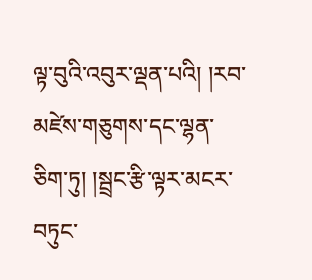ལྟ་བུའི་འབུར་ལྡན་པའི། །རབ་མཛེས་གཅུགས་དང་ལྷན་ཅིག་ཏུ། །སྦྲང་རྩི་ལྟར་མངར་བཏུང་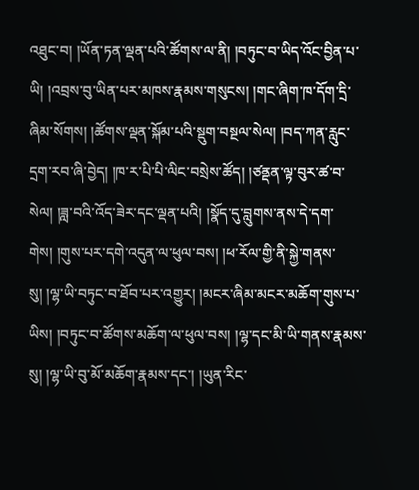འཐུང་བ། །ཡོན་ཏན་ལྡན་པའི་ཚོགས་ལ་ནི། །བཏུང་བ་ཡིད་འོང་བྱིན་པ་ཡི། །འབྲས་བུ་ཡིན་པར་མཁས་རྣམས་གསུངས། །གང་ཞིག་ཁ་དོག་དྲི་ཞིམ་སོགས། །ཚོགས་ལྡན་སྐོམ་པའི་སྡུག་བསྔལ་སེལ། །བད་ཀན་རླུང་དྲག་རབ་ཞི་བྱེད། །ཁ་ར་པི་པི་ལིང་བསྲེས་ཚོད། །ཙནྡན་ལྟ་བུར་ཚ་བ་སེལ། །ཟླ་བའི་འོད་ཟེར་དང་ལྡན་པའི། །སྣོད་དུ་བླུགས་ནས་དེ་དག་གེས། །གུས་པར་དགེ་འདུན་ལ་ཕུལ་བས། །ཕ་རོལ་གྱི་ནི་སྐྱེ་གནས་སུ། །ལྷ་ཡི་བཏུང་བ་ཐོབ་པར་འགྱུར། །མངར་ཞིམ་མངར་མཆོག་གུས་པ་ཡིས། །བཏུང་བ་ཚོགས་མཆོག་ལ་ཕུལ་བས། །ལྷ་དང་མི་ཡི་གནས་རྣམས་སུ། །ལྷ་ཡི་བུ་མོ་མཆོག་རྣམས་དང་། །ཡུན་རིང་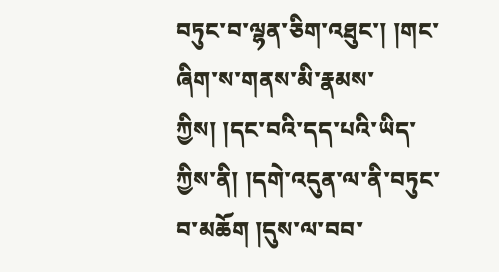བཏུང་བ་ལྷན་ཅིག་འཐུང་། །གང་ཞིག་ས་གནས་མི་རྣམས་ཀྱིས། །དང་བའི་དད་པའི་ཡིད་ཀྱིས་ནི། །དགེ་འདུན་ལ་ནི་བཏུང་བ་མཆོག །དུས་ལ་བབ་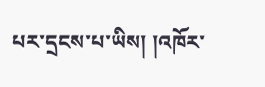པར་དྲངས་པ་ཡིས། །འཁོར་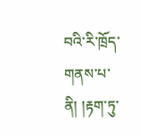བའི་རི་ཁྲོད་གནས་པ་ནི། །རྟག་ཏུ་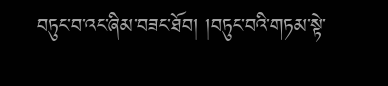བཏུང་བ་འང་ཞིམ་བཟང་ཐོབ། །བཏུང་བའི་གཏམ་སྟེ་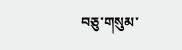བཅུ་གསུམ་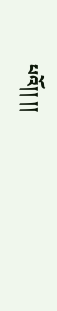པའོ།། །།